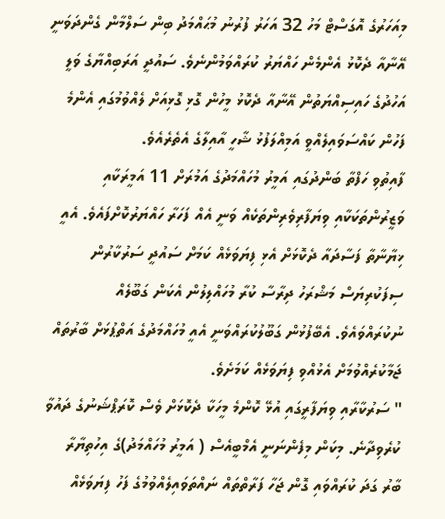މިއަހަރުގެ އޮގަސްޓް މަހު 32 އަހަރު ފުރުނު މުޙައްމަދު ބިން ސަލްމާން ގެންދަވަނީ އޭނާއާ ދެކޮޅު އެންމެން ހައްޔަރު ކުރައްވަމުންނެވެ. ސައުދީ އަރަބިއްޔާގެ ވަލީ އަހުދުގެ ހައިސިއްޔަތުން އޭނާއާ ދެކޮޅު މީހުން ގޮޅި ގޮޅިއަށް ލެއްވުމުގައި އެންމެ ފަހުން ކައްސަވައިލެއްވީ އަމިއްލަފުޅު ޝާހީ އާއިލާގެ އެތެރެއެވެ.
ފާއިތުވި ހަފްތާ ބަންދުގައި އަމީރު މުހައްމަދުގެ އަމުރަށް 11 އަމީރަކާއި ވަޒީރުންތަކަކާއި ވިޔަފާރިވެރިންތަކެއް ވަނީ އެއް ފަހަރާ ހައްޔަރުކޮށްފައެވެ. އެއީ ޚިޔާނާތާ ފަސާދައާ ދެކޮޅަށް އެޅި ފިޔަވަޅެއް ކަމަށް ސައުދީ ސަރުކާރުން ސިފަކުރިޔަސް މަޝްރަހު ދިރާސާ ކުރާ މުހައްލިލުން އެކަން ގަބޫލެއް ނުކުރައްވައެވެ. އެބޭފުޅުން ގަބޫލުކުރައްވަނީ އެއީ މުހައްމަދުގެ އަތްޕުޅަށް ބާރުތައް ޖަމާކުރެއްވުމަށް އެޅުއްވި ފިޔަވަޅެއް ކަމަށެވެ.
" ސަރުކާރާއި ވިޔަފާރީގައި އުޅޭ ކޮންމެ މީހަކާ ދެކޮޅަށް ވެސް ކޮރަޕްޝަނުގެ ދައުވާ ކުރެވިދާނެ. މިކަން މިފެންނަނީ އެމްބީއެސް ( އަމީރު މުހައްމަދު)ގެ އިހުތިޔާރާ ބާރު ގަދަ ކުރައްވައި ގޮން ޖަހާ ފަރާތްތައް ނައްތަވައިލެއްވުމުގެ ފަހު ފިޔަވަޅެއް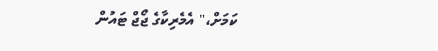ކަމަށް،" އެމެރިކާގެ ޖޯޖް ޓައުން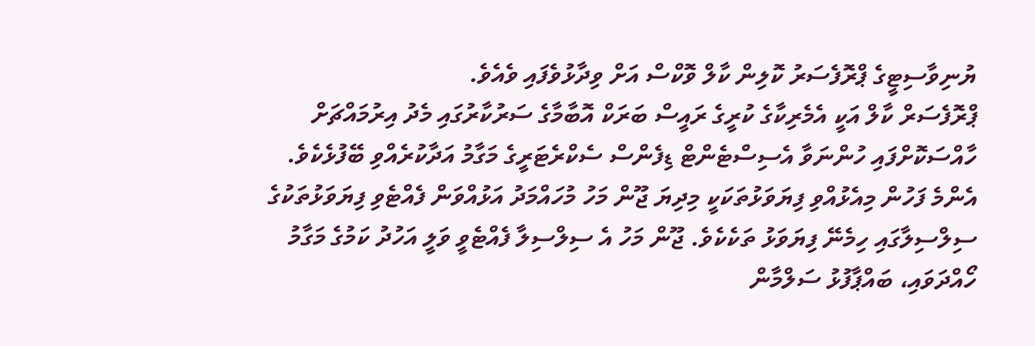ޔުނިވާސިޓީގެ ޕްރޮފެސަރު ކޮލިން ކާލް ވޮކްސް އަށް ވިދާޅުވެފައި ވެއެވެ.
ޕްރޮފެސަރް ކާލް އަކީ އެމެރިކާގެ ކުރީގެ ރައީސް ބަރަކް އޮބާމާގެ ސަރުކާރުގައި މެދު އިރުމައްޗަށް ހާއްސަކޮށްފައި ހުންނަވާ އެސިސްޓެންޓް ޑިފެންސް ސެކްރެޓަރީގެ މަގާމު އަދާކުރެއްވި ބޭފުޅެކެވެ.
އެންމެ ފަހުން މިއެޅުއްވި ފިޔަވަޅުތަކަކީ މިދިޔަ ޖޫން މަހު މުހައްމަދު އަޅުއްވަން ފެއްޓެވި ފިޔަވަޅުތަކުގެ ސިލްސިލާގައި ހިމެނޭ ފިޔަވަޅު ތަކެކެވެ. ޖޫން މަހު އެ ސިލްސިލާ ފެއްޓެވީ ވަލީ އަހުދު ކަމުގެ މަގާމު ހޯއްދަވައި، ބައްޕާފުޅު ސަލްމާން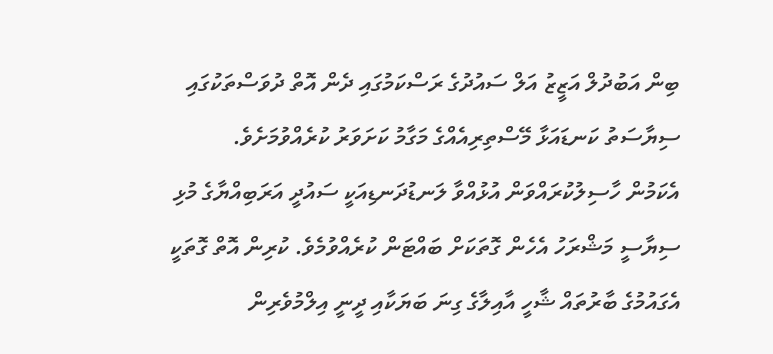ބިން އަބުދުލް އަޒީޒު އަލް ސައުދުގެ ރަސްކަމުގައި ދެން އޮތް ދުވަސްތަކުގައި ސިޔާސަތު ކަނޑައަޅާ މޭސްތިރިއެއްގެ މަގާމު ކަށަވަރު ކުރެއްވުމަށެވެ.
އެކަމުން ހާސިލުކުރައްވަން އުޅުއްވާ ލަނޑުދަނޑިއަކީ ސައުދީ އަރަބިއްޔާގެ މުޅި ސިޔާސީ މަޝްރަހު އެހެން ގޮތަކަށް ބައްޓަން ކުރެއްވުމެވެ. ކުރިން އޮތް ގޮތަކީ އެގައުމުގެ ބާރުތައް ޝާހީ އާއިލާގެ ގިނަ ބަޔަކާއި ދީނީ އިލްމުވެރިން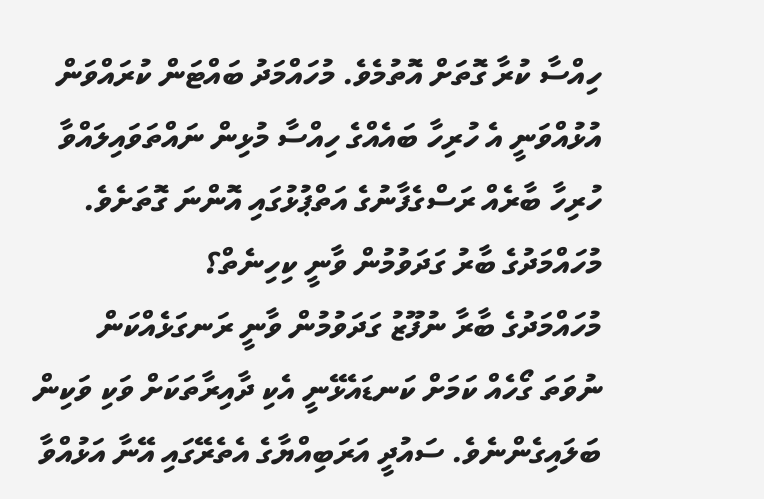ހިއްސާ ކުރާ ގޮތަށް އޮތުމެވެ. މުހައްމަދު ބައްޓަން ކުރައްވަން އުޅުއްވަނީ އެ ހުރިހާ ބައެއްގެ ހިއްސާ މުޅިން ނައްތަވައިލައްވާ ހުރިހާ ބާރެއް ރަސްގެފާނުގެ އަތްޕުޅުގައި އޮންނަ ގޮތަށެވެ.
މުހައްމަދުގެ ބާރު ގަދަވުމުން ވާނީ ކިހިނެތް؟
މުހައްމަދުގެ ބާރާ ނުފޫޒު ގަދަވުމުން ވާނީ ރަނގަޅެއްކަން ނުވަތަ ގޯހެއް ކަމަށް ކަނޑައެޅޭނީ އެކި ދާއިރާތަކަށް ވަކި ވަކިން ބަލައިގެންނެވެ. ސައުދީ އަރަބިއްޔާގެ އެތެރޭގައި އޭނާ އަޅުއްވާ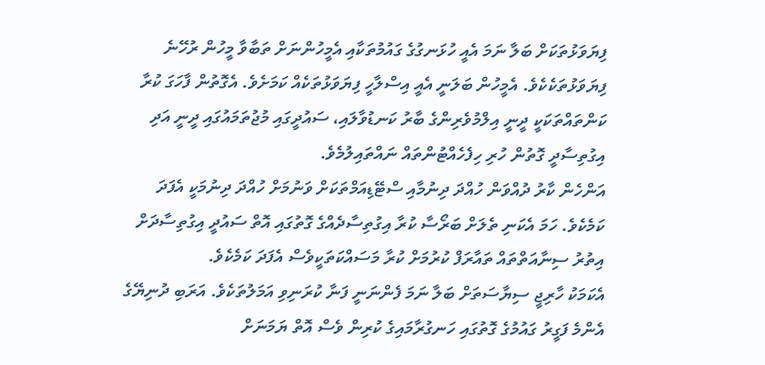ފިޔަވަޅުތަކަށް ބަލާ ނަމަ އެއީ ހުޅަނގުގެ ގައުމުތަކާއި އެމީހުންނަށް ތަބާވާ މީހުން ރުހޭނެ ފިޔަވަޅުތަކެކެވެ. އެމީހުން ބަލަނީ އެއީ އިސްލާހީ ފިޔަވަޅުތަކެއް ކަމަށެވެ. އެގޮތުން ފާހަގަ ކުރާ ކަންތައްތަކަކީ ދީނީ އިލްމުވެރިންގެ ބާރު ކަނޑުވާލައި، ސައުދީގައި މުޖުތަމައުގައި ދީނީ އަދި އިގުތިސާދީ ގޮތުން ހުރި ހިފެހެއްޓުންތައް ނައްތައިލުމެވެ.
އަންހެން ކާރު ދުއްވަން ހުއްދަ ދިނުމާއި ސްޓޭޑިއަމްތަކަށް ވަނުމަށް ހުއްދަ ދިނުމަކީ އެފަދަ ކަމެކެވެ. ހަމަ އެކަނި ތެލަށް ބަރޯސާ ކުރާ އިގުތިސާދެއްގެ ގޮތުގައި އޮތް ސައުދީ އިގުތިސާދަށް އިތުރު ސިނާއަތްތައް ތައާރަފް ކުރުމަށް ކުރާ މަސައްކަތަކީވެސް އެފަދަ ކަމެކެވެ.
އެކަމަކު ހާރިޖީ ސިޔާސަތަށް ބަލާ ނަމަ ފެންނަނީ ފަނާ ކުރަނިވި އަމަލުތަކެވެ. އަރަބި ދުނިޔޭގެ އެންމެ ފަގީރު ގައުމުގެ ގޮތުގައި ހަނގުރާމައިގެ ކުރިން ވެސް އޮތް ޔަމަނަށް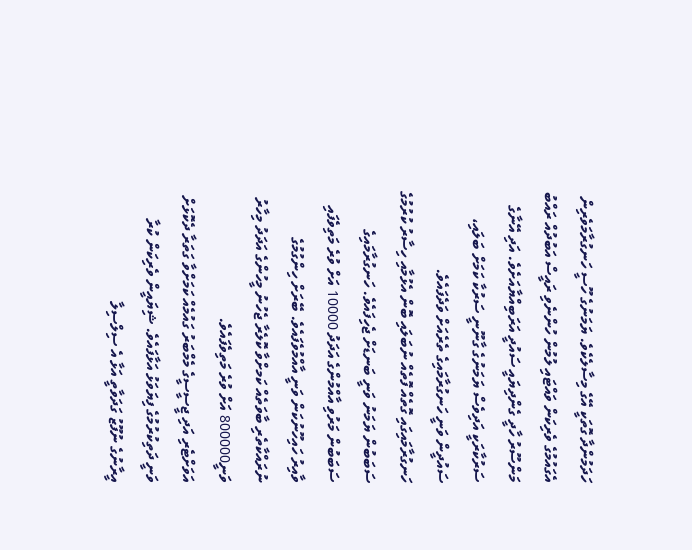ހަދަމުންދާ ގޮތަކީ އޭގެ މިސާލެކެވެ. ޔަމަނުގެ ހޫސީ ހަނގުރާމަވެރިން އެގައުމުގެ ވެރިކަން ވައްޓައި ލުމުން ހުންނެވި ރައީސް އަބުދުއް ރައްބު މަންސޫރު ހާދީ ގެންދިޔައީ ސައުދީ އަރަބިއްޔާއަށެވެ. އަދި އޭނާގެ ސަރުކާރަކީ އަދިވެސް ޔަމަނުގެ ގާނޫނީ ސަރުކާ ކަމަށް ބަލައި، ސައުދީން ވަނީ ހަނގުރާމައިގެ ތެރެއަށް ވަދެފައެވެ.
ހަނގުރާމައިގައި ގޮތެއް ފޮތެއް ނުބަލައި ބޮން އެޅުމާއި ހިސާރު ކުރުމުގެ ސަބަބުން ޔަމަނު ވަނީ ބަނޑަށް ޖެހިފައެވެ. ހަނގުރާމައިގެ ސަބަބުން މަރުވި އާއްމުންގެ އަދަދު 10000 އަށް ވުރެ މަތިވެފައި ވާއިރު ހައިހޫނުކަން ވަނީ އާއްމުވެފައެވެ. ބޭރަށް ހިންގުމުގެ ނުރައްކާތެރި ބާވަތެއް ކަމށްވާ ކޮލެރާ ޖެހުނު މީހުންގެ އަދަދު މިހާރު ވަނީ800000 އަށް ވުރެ މަތިވެފައެވެ.
އަވަށްޓެރި އަދި ޖީސީސީގެ މެމްބަރު ގައުމެއް ކަމަށްވާ ގަތަރާ ދެކޮޅަށް ވަނީ ދަތިކުރުމުގެ ފިޔަވަޅު އަޅާފައެވެ. ޝިޔައީން ވެރިކަން ކުރާ އީރާނުގެ ނުފޫޒު ގަދަވާތީ އަޅާ އެ ސިލްސިލާ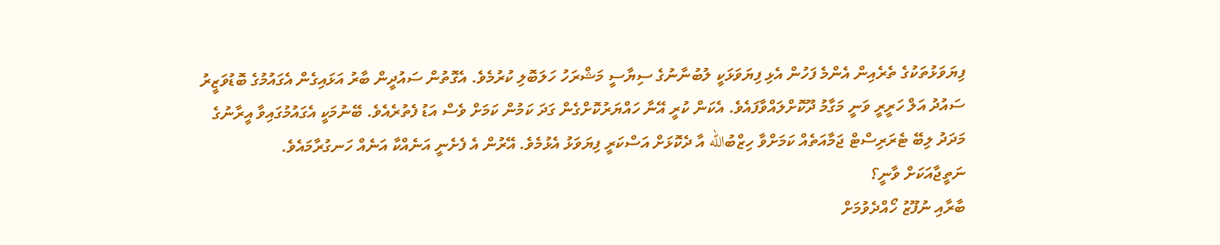ފިޔަވަޅުތަކުގެ ތެރެއިން އެންމެ ފަހުން އެޅި ފިޔަވަޅަކީ ލުބުނާނުގެ ސިޔާސީ މަޝްރަހު ހަލަބޮލި ކުރުމެވެ. އެގޮތުން ސައުދީން ބާރު އަޅައިގެން އެގައުމުގެ ބޮޑުވަޒީރު ސައުދު އަލް ހަރީރީ ވަނީ މަގާމު ދޫކޮށްލައްވާފައެވެ. އެކަން ކުރީ އޭނާ ހައްޔަރުކޮށްގެން ގަދަ ކަމުން ކަމަށް ވެސް އަޑު ފެތުރެއެވެ. ބޭނުމަކީ އެގައުމުގައިވާ އީރާނުގެ މަދަދު ލިބޭ ޓެރަރިސްޓް ޖަމާއަތެއް ކަމަށްވާ ހިޒްބުالله އާ ދެކޮޅަށް އަސްކަރީ ފިޔަވަޅު އެޅުމެވެ. އޭރުން އެ ފެށެނީ އަނެއްކާ އަނެއް ހަނގުރާމައެވެ.
ނަތީޖާއަކަށް ވާނީ؟
ބާރާއި ނުފޫޒު ހޯއްދެވުމަށް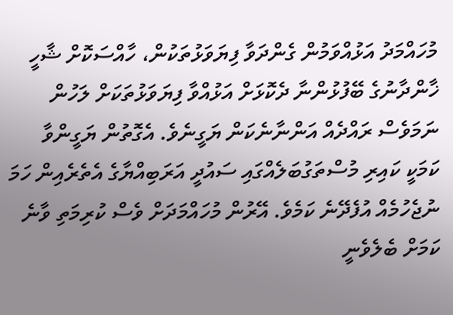މުހައްމަދު އަޅުއްވަމުން ގެންދަވާ ފިޔަވަޅުތަކުން، ހާއްސަކޮށް ޝާހީ ޚާންދާނުގެ ބޭފުޅުންނާ ދެކޮޅަށް އަޅުއްވާ ފިޔަވަޅުތަކަށް ލަހުން ނަމަވެސް ރައްދެއް އަންނާނެކަން ޔަގީނެވެ. އެގޮތުން ޔަގީންވާ ކަމަކީ ކައިރި މުސްތަގުބަލެއްގައި ސައުދީ އަރަބިއްޔާގެ އެތެރެއިން ހަމަ ނުޖެހުމެއް އުފެދޭނެ ކަމެވެ. އޭރުން މުހައްމަދަށް ވެސް ކުރިމަތި ވާނެ ކަމަށް ބެލެވެނީ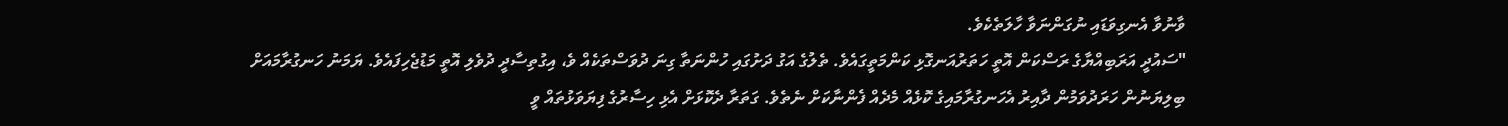ވާނުވާ އެނގިވަޑައި ނުގަންނަވާ ހާލަތެކެވެ.
"ސައުދީ އަރަބިއްޔާގެ ރަސްކަން އޮތީ ހަތަރުއަނގޮޅި ކަންމަތީގައެވެ. ތެލުގެ އަގު ދަށުގައި ހުންނަތާ ގިނަ ދުވަސްތަކެއް ވެ، އިގުތިސާދީ ދުވެލި އޮތީ މަޑުޖެހިފައެވެ. ޔަމަނު ހަނގުރާމައަށް ބިލިޔަނުން ހަރަދުވަމުން ދާއިރު އެހަނގުރާމައިގެ ކޮޅެއް މެދެއް ފެންނާކަށް ނެތެވެ. ގަތަރާ ދެކޮޅަށް އެޅި ހިސާރުގެ ފިޔަވަޅުތައް ވީ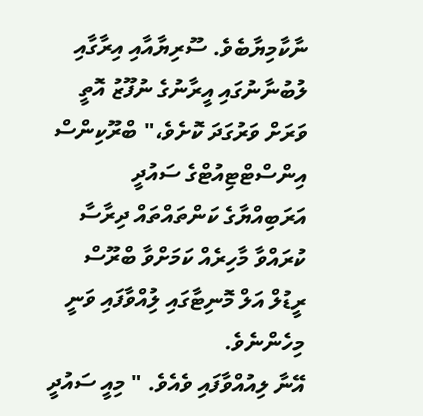ނާކާމިޔާބެވެ. ސޫރިޔާއާއި އިރާގާއި ލުބުނާނުގައި އީރާނުގެ ނުފޫޒު އޮތީ ވަރަށް ވަރުގަދަ ކޮށެވެ،" ބްރޫކިންސް އިންސްޓްޓިއުޓްގެ ސައުދީ އަރަބިއްޔާގެ ކަންތައްތައް ދިރާސާ ކުރައްވާ މާހިރެއް ކަމަށްވާ ބްރޫސް ރީޑުލް އަލް މޮނިޓާގައި ލިުއްވާފައި ވަނީ މިހެންނެވެ.
އޭނާ ލިއުއްވާފައި ވެއެވެ. " މިއީ ސައުދީ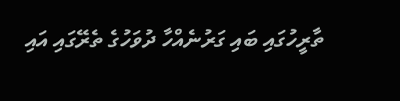ތާރީހުގައި ބައި ގަރުނެއްހާ ދުވަހުގެ ތެރޭގައި އައި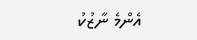އެންމެ ނާޒުކު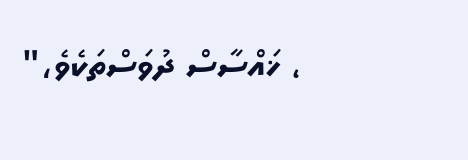، ޚައްސާސް ދުވަސްތަކެވެ،"